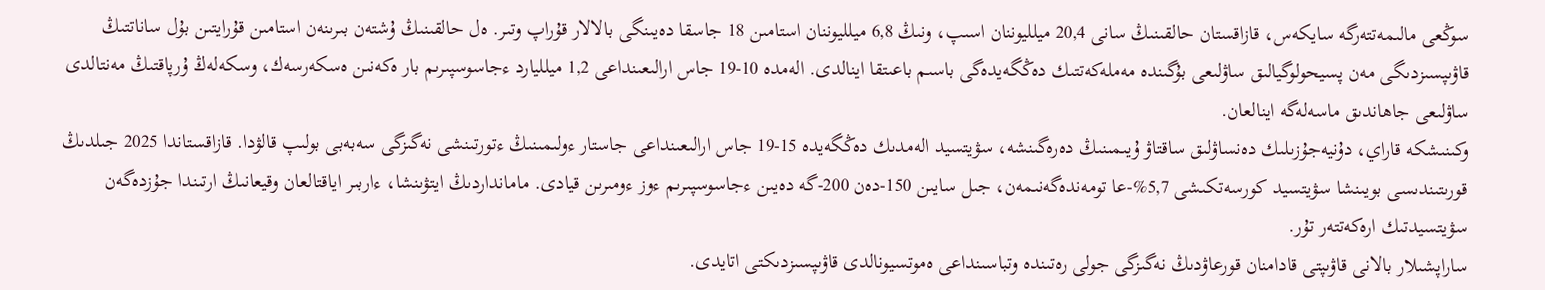سوڭعى مالىمەتتەرگە سايكەس، قازاقستان حالقىنىڭ سانى 20,4 ميلليوننان اسىپ، ونىڭ 6,8 ميلليوننان استامىن 18 جاسقا دەيىنگى بالالار قۇراپ وتىر. ەل حالقىنىڭ ۇشتەن بىرىنەن استامىن قۇرايتىن بۇل ساناتتىڭ قاۋىپسىزدىگى مەن پسيحولوگيالىق ساۋلىعى بۇگىندە مەملەكەتتىك دەڭگەيدەگى باسىم باعىتقا اينالدى. الەمدە 10-19 جاس ارالىعىنداعى 1,2 ميلليارد ءجاسوسپىرىم بار ەكەنىن ەسكەرسەك، وسكەلەڭ ۇرپاقتىڭ مەنتالدى ساۋلىعى جاھاندىق ماسەلەگە اينالعان.
وكىنىشكە قاراي، دۇنيەجۇزىلىك دەنساۋلىق ساقتاۋ ۇيىمىنىڭ دەرەگىنشە، سۋيتسيد الەمدىك دەڭگەيدە 15-19 جاس ارالىعىنداعى جاستار ءولىمىنىڭ ءتورتىنشى نەگىزگى سەبەبى بولىپ قالۋدا. قازاقستاندا 2025 جىلدىڭ قورىتىندىسى بويىنشا سۋيتسيد كورسەتكىشى 5,7%-عا تومەندەگەنىمەن، جىل سايىن 150-دەن 200-گە دەيىن ءجاسوسپىرىم ءوز ءومىرىن قيادى. مامانداردىڭ ايتۋىنشا، ءاربىر اياقتالعان وقيعانىڭ ارتىندا جۇزدەگەن سۋيتسيدتىك ارەكەتتەر تۇر.
ساراپشىلار بالانى قاۋىپتى قادامنان قورعاۋدىڭ نەگىزگى جولى رەتىندە وتباسىنداعى ەموتسيونالدى قاۋىپسىزدىكتى اتايدى.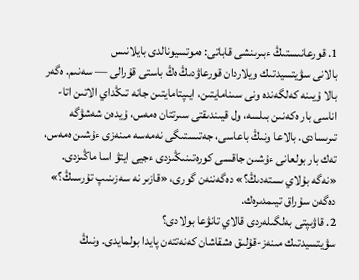1. قورعانىستىڭ ءبىرىنشى قاباتى: ەموتسيونالدى بايلانىس
بالانى سۋيتسيدتىك ويلاردان قورعاۋدىڭ ەڭ باستى قۇرالى — سەنىم. ەگەر بالا ۇيىنە كەلگەندە ونى سىنامايتىن، ايىپتامايتىن جانە تىڭداي الاتىن اتا-اناسى بار ەكەنىن بىلسە، ول قيىندىقتى سىرتتان ەمەس، ۇيدەن شەشۋگە تىرىسادى. بالاعا ونىڭ باعاسى، جەتىستىگى نەمەسە مىنەزى ءۇشىن ەمەس، تەك بار بولعانى ءۇشىن جاقسى كورەتىنىڭىزدى ءجيى ايتۋ اسا ماڭىزدى. «نەگە بۇلاي ىستەدىڭ؟» دەگەننەن گورى، «قازىر نە سەزىنىپ تۇرسىڭ؟» دەگەن سۇراق تيىمدىرەك.
2. قاۋىپتى بەلگىلەردى قالاي تانۋعا بولادى؟
سۋيتسيدتىك مىنەز-قۇلىق ەشقاشان كەنەتتەن پايدا بولمايدى. ونىڭ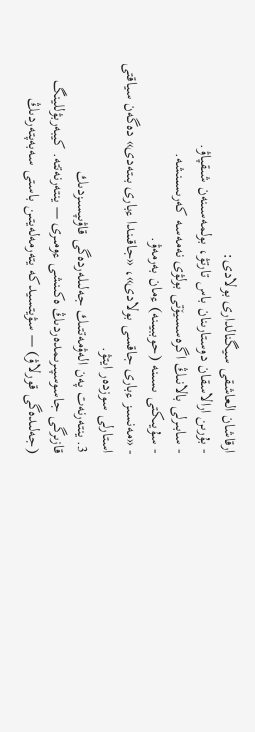ارقاشان العاشقى سيگنالدارى بولادى:
- بۇرىن ارالاسقان دوستارىنان باس تارتۋ، بولمەسىنەن شىقپاۋ.
- سابىرلى بالانىڭ اگرەسسيۆتى بولۋى نەمەسە كەرىسىنشە.
- سۇيىكتى ىسىنە (حوببيىنە) ءمان بەرمەۋ.
- «مەنسىز ءبارى جاقسى بولادى»، «جاقىندا ءبارى بىتەدى» دەگەن سياقتى استارلى سوزدەر ايتۋ.
3. ينتەرنەت پەن الەۋمەتتىك جەلىلەردەگى قاۋىپسىزدىك
قازىرگى جاسوسپىرىمدەردىڭ ەكىنشى ءومىرى — ينتەرنەتتە. كيبەربۋللينگ (جەلىدەگى قورلاۋ) — سۋيتسيدكە يتەرمەلەيتىن باستى سەبەپتەردىڭ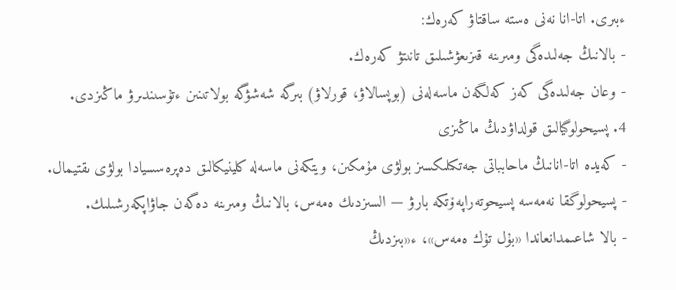ءبىرى. اتا-انا نەنى ەستە ساقتاۋ كەرەك:
- بالانىڭ جەلىدەگى ومىرىنە قىزىعۋشىلىق تانىتۋ كەرەك.
- وعان جەلىدەگى كەز كەلگەن ماسەلەنى (بوپسالاۋ، قورلاۋ) بىرگە شەشۋگە بولاتىنىن ءتۇسىندىرۋ ماڭىزدى.
4. پسيحولوگيالىق قولداۋدىڭ ماڭىزى
- كەيدە اتا-انانىڭ ماحابباتى جەتكىلىكسىز بولۋى مۇمكىن، ويتكەنى ماسەلە كلينيكالىق دەپرەسسيادا بولۋى ىقتيمال.
- پسيحولوگقا نەمەسە پسيحوتەراپەۆتكە بارۋ — السىزدىك ەمەس، بالانىڭ ومىرىنە دەگەن جاۋاپكەرشىلىك.
- بالا شاعىمدانعاندا «بۇل تۇك ەمەس»، ء«بىزدىڭ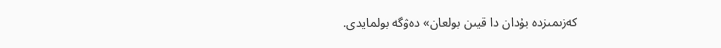كەزىمىزدە بۇدان دا قيىن بولعان» دەۋگە بولمايدى.